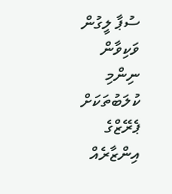ސުޕާ ލީގުން ވަކިވާން ނިންމި ކުލަބުތަކަށް ޕެރޭޒްގެ އިންޒާރެއް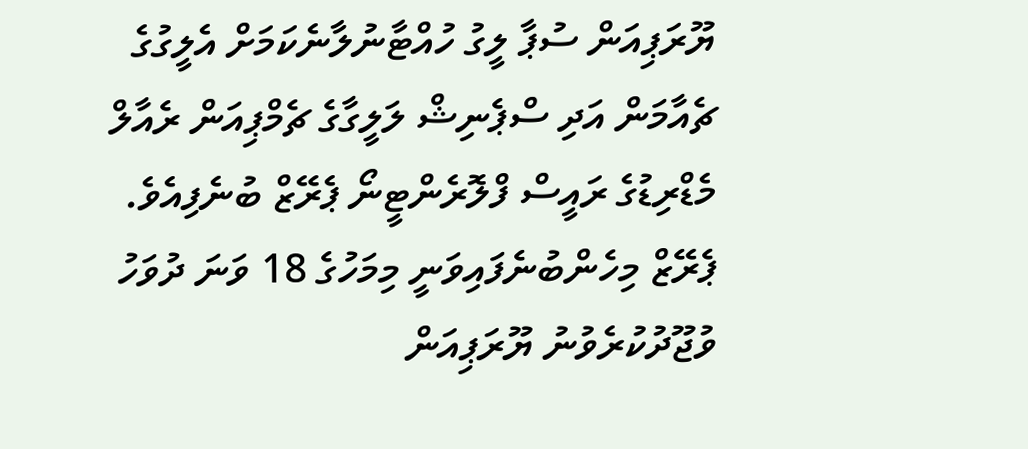ޔޫރަޕިއަން ސުޕާ ލީގު ހުއްޓާނުލާނެކަމަށް އެލީގުގެ ޗެއާމަން އަދި ސްޕެނިޝް ލަލީގާގެ ޗެމްޕިއަން ރެއާލް މެޑްރިޑުގެ ރައީސް ފްލޮރެންޓީނޯ ޕެރޭޒް ބުނެފިއެވެ.
ޕެރޭޒް މިހެންބުނެފައިވަނީ މިމަހުގެ 18 ވަނަ ދުވަހު ވުޖޫދުކުރެވުނު ޔޫރަޕިއަން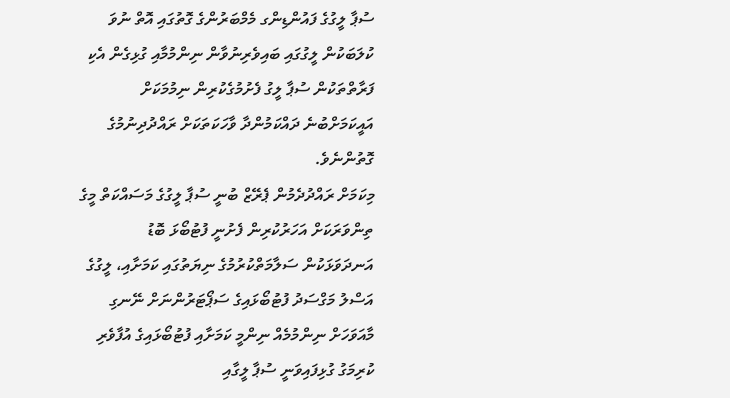ސުޕާ ލީގުގެ ފައުންޑިންގ މެމްބަރުންގެ ގޮތުގައި އޮތް ނުވަ ކުލަބަކުން ލީގުގައި ބައިވެރިނުވާން ނިންމުމާއި ގުޅިގެން އެކި ފަރާތްތަކުން ސުޕާ ލީގު ފެށުމުގެކުރިން ނިމުމަކަށް އައީކަމަށްބުނެ ދައްކަމުންދާ ވާހަކަތަކަށް ރައްދުދިނުމުގެ ގޮތުންނެވެ.
މިކަމަށް ރައްދުދެމުން ޕެރޭޒް ބުނީ ސުޕާ ލީގުގެ މަސައްކަތް މީގެ ތިންވަރަކަށް އަހަރުކުރިން ފެށުނީ ފުޓުބޯޅަ ބޮޑު އަނދަވަޅަކުން ސަލާމަތްކުރުމުގެ ނިޔަތުގައި ކަމަށާއި، ލީގުގެ އަސްލު މަގްސަދު ފުޓުބޯޅައިގެ ސަޕޯޓަރުންނަށް ނޭނގި މާއަވަހަށް ނިންމުމެއް ނިންމީ ކަމަށާއި ފުޓުބޯޅައިގެ އުފާވެރި ކުރިމަގު ގުޅިފައިވަނީ ސުޕާ ލީގާއި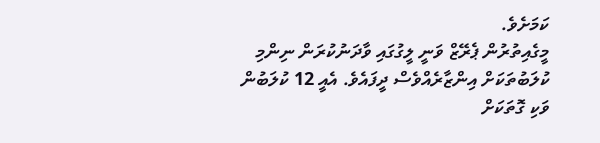ކަމަށެވެ.
މީގެއިތުރުން ޕެރޭޒް ވަނީ ލީގުގައި ވާދަނުކުރަން ނިންމި ކުލަބުތަކަށް އިންޒާރެއްވެސް ދީފައެވެ. އެއީ 12 ކުލަބުން ވަކި ގޮތަކަށް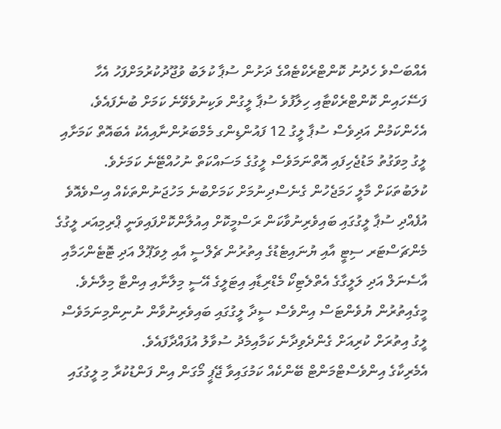އެއްބަސްވެ ހެދުނު ކޮންޓްރެކްޓެއްގެ ދަށުން ސުޕާ ކުލަބު ވުޖޫދުކުރުމަށްފަހު އެހާ ފަސޭހައިން ކޮންޓްރެކްޓާއި ހިލާފުވެ ސުޕާ ލީގުން ވަކިނުވެވޭނެ ކަމަށް ބުނެފައެވެ، އެހެންކަމުން އަދިވެސް ސުޕާ ލީގު 12 ފައުންޑިންގ މެމްބަރުންނާއިއެކު އެބައޮތް ކަމަށާއި ލީގު މިވަގުތު މަޑުޖެހިފައި އޮތްނަމަވެސް ލީގުގެ މަސައްކަތް ނުހުއްޓޭނެ ކަމަށެވެ.
ކުލަބުތަކަށް މާލީ ހަމަޖެހުން ގެނެސްދިނުމަށް ކަމަށްބުނެ މަހުޖަނުންތަކެއް އިސްވެއޮވެ އުފެއްދި ސުޕާ ލީގުގައި ބައިވެރިނުވާކަން ރަސްމީކޮށް އިއުލާންކޮށްފައިވަނީ ޕްރިމިއަރ ލީގުގެ މެންޗަސްޓަރ ސިޓީ އާއި ޔުނައިޓެޑުގެ އިތުރުން ޗެލްސީ އާއި ލިވަޕޫލް އަދި ޓޮޓެންހަމާއި އާސެނަލް އަދި ލަލީގާގެ އެތްލެޓިކޯ މެޑްރިޑާއި އިޓަލީގެ އޭސީ މިލާނާއި އިންޓާ މިލާނެވެ. މީގެއިތުރުން ޔުވެންޓަސް އިންވެސް ސީދާ ލީގުގައި ބައިވެރިނުވާން ނުނިންމިނަމަވެސް ލީގު އިތުރަށް ކުރިއަށް ގެންދެވިދާނެ ކަމާއިމެދު ސުވާލު އުފައްދާފައެވެ.
އެމެރިކާގެ އިންވެސްޓްމަންޓް ބޭންކެއް ކަމުގައިވާ ޖޭޕީ މޯގަން އިން ފަންޑުކުރާ މި ލީގުގައި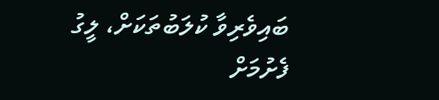ބައިވެރިވާ ކުލަބުތަކަށް، ލީގު ފެށުމަށް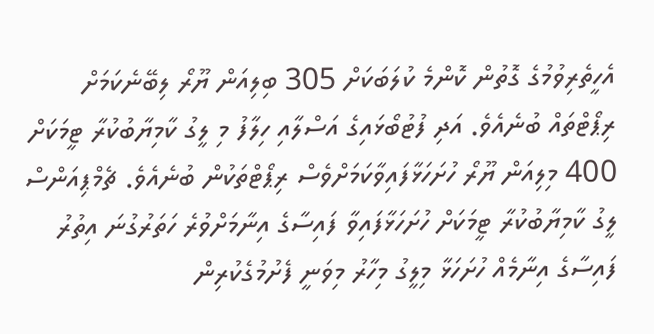އެހީތެރިވުމުގެ ގޮތުން ކޮންމެ ކުލަބަކަށް 305 ބިލިއަން ޔޫރޯ ލިބޭނެކަމަށް ރިޕޯޓްތައް ބުނެއެވެ. އަދި ފުޓުބޯޅައިގެ އަސްލާއި ހިލާފު މި ލީގު ކާމިޔާބުކުރާ ޓީމަކަށް 400 މިލިއަން ޔޫރޯ ހުށަހަޅާފައިވާކަމަށްވެސް ރިޕޯޓްތަކުން ބުނެއެވެ. ޗެމްޕިއަންސް ލީގު ކާމިޔާބުކުރާ ޓީމަކަށް ހުށަހަޅާފައިވާ ފައިސާގެ އިނާމަށްވުރެ ހަތަރުގުނަ އިތުރު ފައިސާގެ އިނާމެއް ހުށަހަޅާ މިލީގު މިހާރު މިވަނީ ފެށުމުގެކުރިން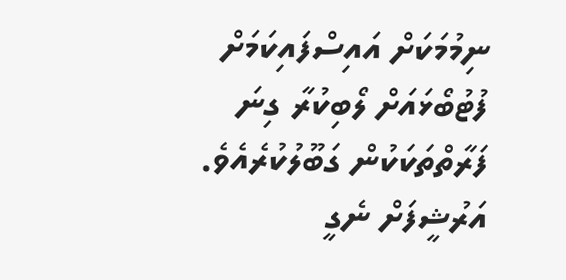ނިމުމަކަށް އައިސްފައިކަމަށް ފުޓުބޯޅައަށް ލޯބިކުރާ ގިނަ ފަރާތްތަކަކުން ގަބޫލުކުރެއެވެ.
އަރުޝީފަށް ނެގީ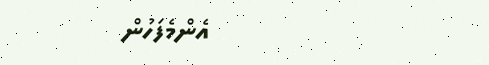އެންމެފަހުން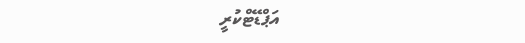އަޕްޑޭޓްކުރީ